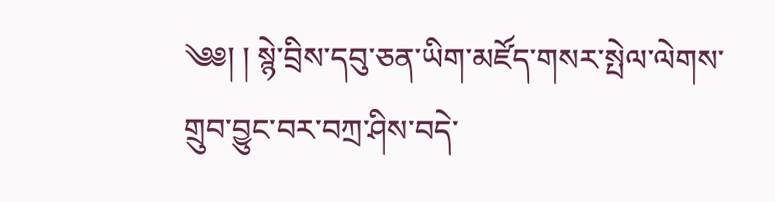༄༅། ། སྙེ་བྲིས་དབུ་ཅན་ཡིག་མཛོད་གསར་སྤེལ་ལེགས་གྲུབ་བྱུང་བར་བཀྲ་ཤིས་བདེ་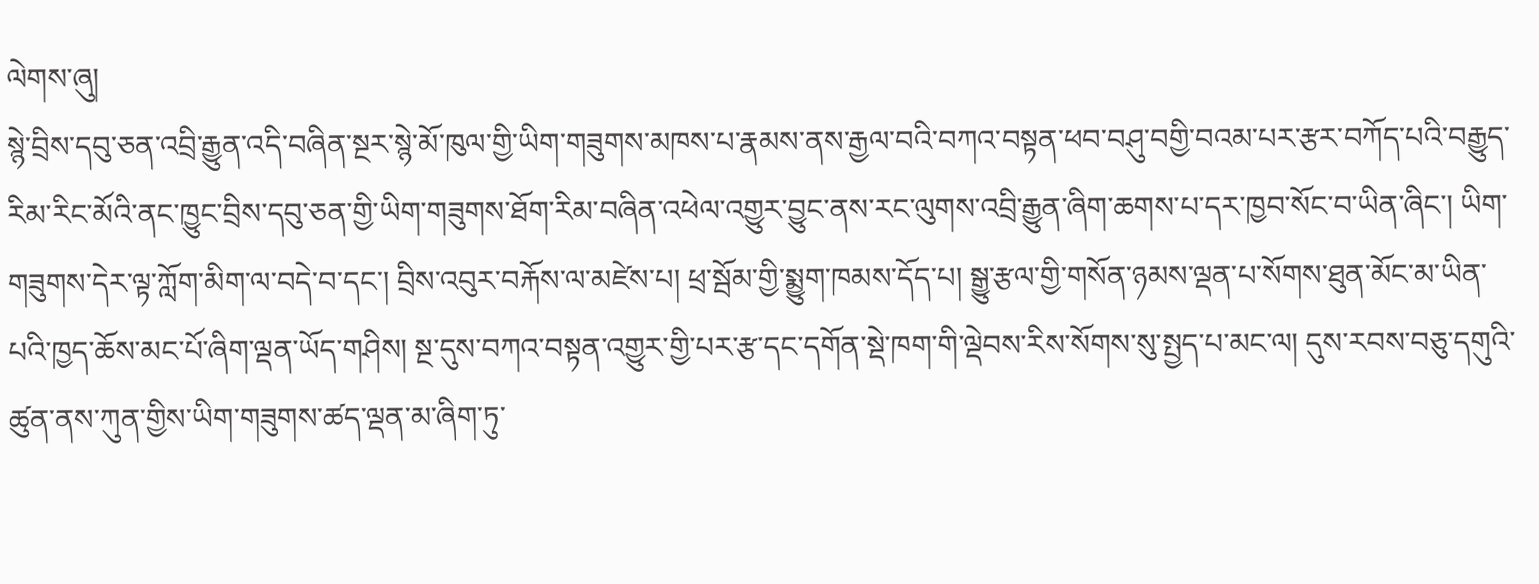ལེགས་ཞུ།
སྙེ་བྲིས་དབུ་ཅན་འབྲི་རྒྱུན་འདི་བཞིན་སྔར་སྙེ་མོ་ཁུལ་གྱི་ཡིག་གཟུགས་མཁས་པ་རྣམས་ནས་རྒྱལ་བའི་བཀའ་བསྟན་ཕབ་བཤུ་བགྱི་བའམ་པར་རྩར་བཀོད་པའི་བརྒྱུད་རིམ་རིང་མོའི་ནང་ཁྱུང་བྲིས་དབུ་ཅན་གྱི་ཡིག་གཟུགས་ཐོག་རིམ་བཞིན་འཕེལ་འགྱུར་བྱུང་ནས་རང་ལུགས་འབྲི་རྒྱུན་ཞིག་ཆགས་པ་དར་ཁྱབ་སོང་བ་ཡིན་ཞིང་། ཡིག་གཟུགས་དེར་ལྟ་ཀློག་མིག་ལ་བདེ་བ་དང་། བྲིས་འབུར་བརྐོས་ལ་མཛེས་པ། ཕྲ་སྦོམ་གྱི་སྨྱུག་ཁམས་དོད་པ། སྒྱུ་རྩལ་གྱི་གསོན་ཉམས་ལྡན་པ་སོགས་ཐུན་མོང་མ་ཡིན་པའི་ཁྱད་ཆོས་མང་པོ་ཞིག་ལྡན་ཡོད་གཤིས། སྔ་དུས་བཀའ་བསྟན་འགྱུར་གྱི་པར་རྩ་དང་དགོན་སྡེ་ཁག་གི་ལྡེབས་རིས་སོགས་སུ་སྤྱད་པ་མང་ལ། དུས་རབས་བཅུ་དགུའི་ཚུན་ནས་ཀུན་གྱིས་ཡིག་གཟུགས་ཚད་ལྡན་མ་ཞིག་ཏུ་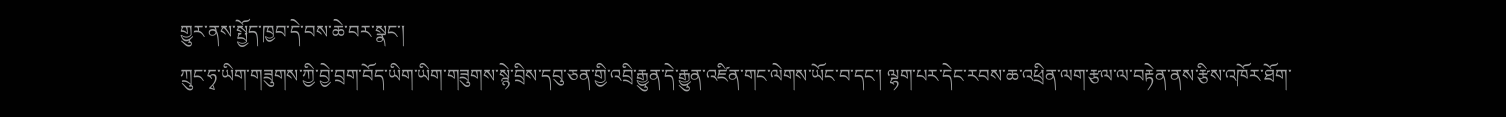གྱུར་ནས་སྤྱོད་ཁྱབ་དེ་བས་ཆེ་བར་སྣང་།
ཀྲུང་ཧྭ་ཡིག་གཟུགས་ཀྱི་བྱེ་བྲག་བོད་ཡིག་ཡིག་གཟུགས་སྙེ་བྲིས་དབུ་ཅན་གྱི་འབྲི་རྒྱུན་དེ་རྒྱུན་འཛིན་གང་ལེགས་ཡོང་བ་དང་། ལྷག་པར་དེང་རབས་ཆ་འཕྲིན་ལག་རྩལ་ལ་བརྟེན་ནས་རྩིས་འཁོར་ཐོག་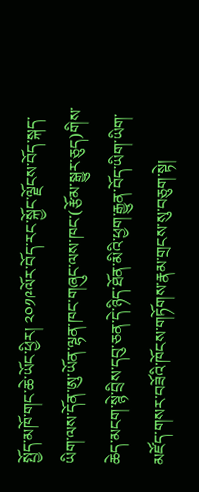སྤྱོད་མཁོ་གང་ཆེ་ཡོང་ཕྱིར། ༢༠༡༩ལོར་བོད་རང་སྐྱོང་ལྗོངས་བོད་སྐད་ཡིག་ལས་དོན་ཨུ་ཡོན་ལྷན་ཁང་གཞུང་ལས་ཁང་(རྩོམ་སྒྱུར་ཅུད)གིས་ཆེད་མངག་སྙེ་བྲིས་དབུ་ཅན་དེ་ཉིད་ཐོན་མིའི་ཕྱག་རྒྱུན་བོད་ཡིག་ཡིག་མཛོད་གསར་བཟོའི་ཁོངས་གཏོགས་རྣམ་གྲངས་སུ་བཅུག་སྟེ།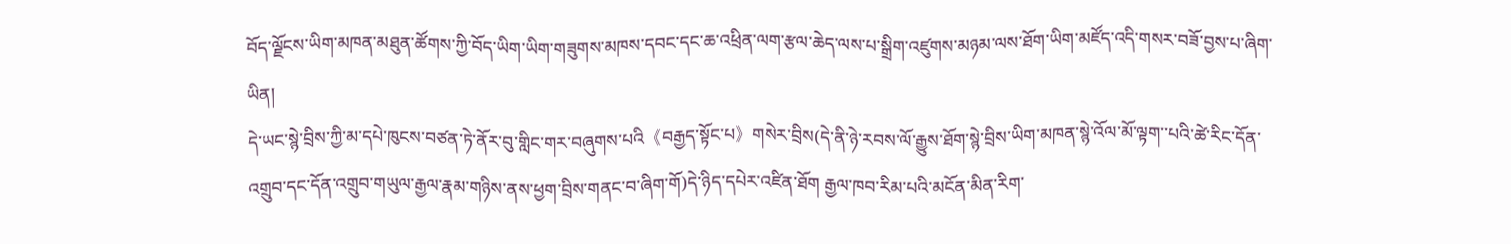བོད་ལྗོངས་ཡིག་མཁན་མཐུན་ཚོགས་ཀྱི་བོད་ཡིག་ཡིག་གཟུགས་མཁས་དབང་དང་ཆ་འཕྲིན་ལག་རྩལ་ཆེད་ལས་པ་སྒྲིག་འཛུགས་མཉམ་ལས་ཐོག་ཡིག་མཛོད་འདི་གསར་བཟོ་བྱས་པ་ཞིག་ཡིན།
དེ་ཡང་སྙེ་བྲིས་ཀྱི་མ་དཔེ་ཁུངས་བཙན་ཏེ་ནོར་བུ་གླིང་གར་བཞུགས་པའི《བརྒྱད་སྟོང་པ》གསེར་བྲིས(དེ་ནི་ཉེ་རབས་ལོ་རྒྱུས་ཐོག་སྙེ་བྲིས་ཡིག་མཁན་སྙེ་འོལ་མོ་ལྟག་་པའི་ཚེ་རིང་དོན་འགྲུབ་དང་དོན་འགྲུབ་གཡུལ་རྒྱལ་རྣམ་གཉིས་ནས་ཕྱག་བྲིས་གནང་བ་ཞིག་གོ)དེ་ཉིད་དཔེར་འཛིན་ཐོག རྒྱལ་ཁབ་རིམ་པའི་མངོན་མིན་རིག་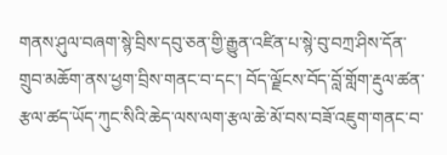གནས་ཤུལ་བཞག་སྙེ་བྲིས་དབུ་ཅན་གྱི་རྒྱུན་འཛིན་པ་སྙེ་བུ་བཀྲ་ཤིས་དོན་གྲུབ་མཆོག་ནས་ཕྱག་བྲིས་གནང་བ་དང་། བོད་ལྗོངས་བོད་བློ་གློག་རྡུལ་ཚན་རྩལ་ཚད་ཡོད་ཀུང་སིའི་ཆེད་ལས་ལག་རྩལ་ཆེ་མོ་བས་བཟོ་འཇུག་གནང་བ་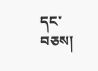དང་བཅས།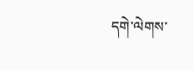དགེ་ལེགས་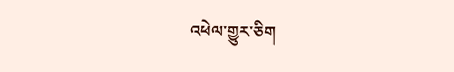འཕེལ་གྱུར་ཅིག